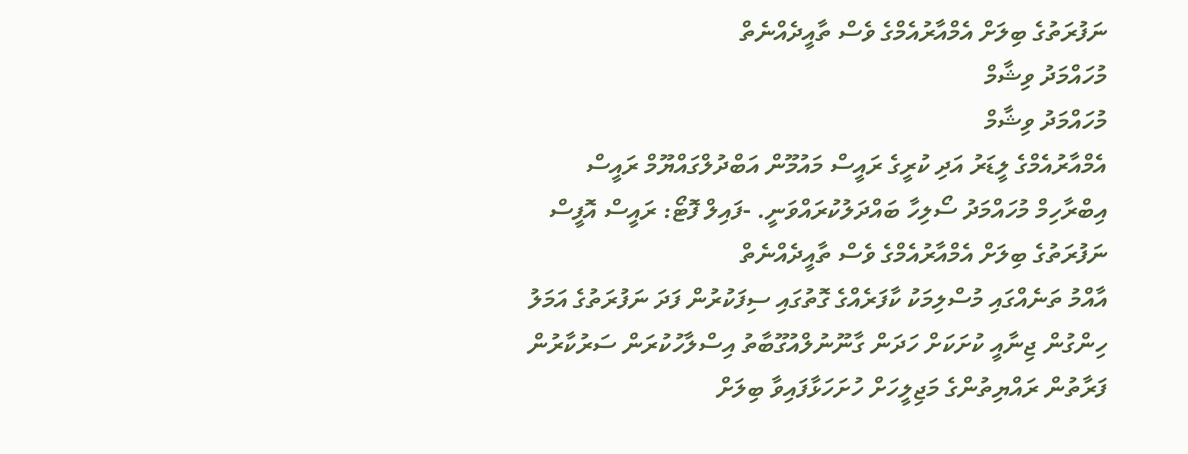ނަފުރަތުގެ ބިލަށް އެމްއާރުއެމްގެ ވެސް ތާއީދެއްނެތް
މުހައްމަދު ވިޝާމް
މުހައްމަދު ވިޝާމް
އެމްއާރުއެމްގެ ލީޑަރު އަދި ކުރީގެ ރައީސް މައުމޫން އަބްދުލްގައްޔޫމް ރައީސް އިބްރާހިމް މުހައްމަދު ސޯލިހާ ބައްދަލުކުރައްވަނީ. -ފައިލް ފޮޓޯ: ރައީސް އޮފީސް
ނަފުރަތުގެ ބިލަށް އެމްއާރުއެމްގެ ވެސް ތާއީދެއްނެތް
އާއްމު ތަނެއްގައި މުސްލިމަކު ކާފަރެއްގެ ގޮތުގައި ސިފަކުރުން ފަދަ ނަފުރަތުގެ އަމަލު ހިންގުން ޖިނާއީ ކުށަކަށް ހަދަން ގާނޫނުލްއުގޫބާތު އިސްލާހުކުރަން ސަރުކާރުން ފަރާތުން ރައްޔިތުންގެ މަޖިލީހަށް ހުށަހަޅާފައިވާ ބިލަށް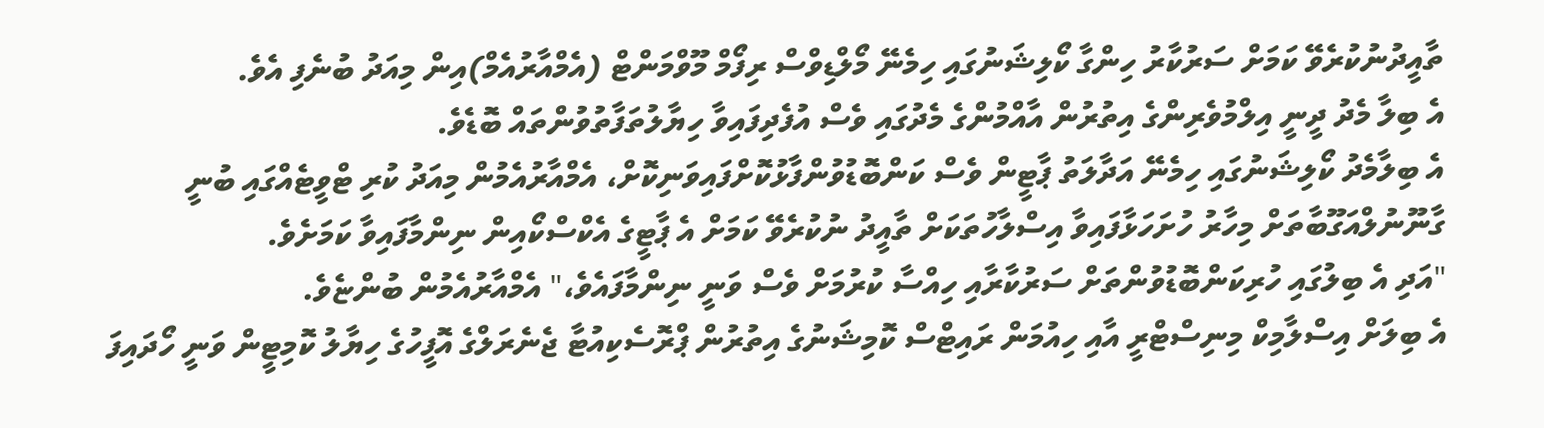ތާއީދުނުކުރެވޭ ކަމަށް ސަރުކާރު ހިންގާ ކޯލިޝަނުގައި ހިމެނޭ މޯލްޑިވްސް ރިފޯމް މޫވްމަންޓް (އެމްއާރުއެމް)އިން މިއަދު ބުނެފި އެވެ.
އެ ބިލާ މެދު ދީނީ އިލްމުވެރިންގެ އިތުރުން އާއްމުންގެ މެދުގައި ވެސް އުފެދިފައިވާ ހިޔާލުތަފާތުވުންތައް ބޮޑެވެ.
އެ ބިލާމެދު ކޯލިޝަނުގައި ހިމެނޭ އަދާލަތު ޕާޓީން ވެސް ކަންބޮޑުވުންފާޅުކޮށްފައިވަނިކޮށް، އެމްއާރުއެމުން މިއަދު ކުރި ޓްވީޓެއްގައި ބުނީ ގާނޫނުލްއަގޫބާތަށް މިހާރު ހުށަހަޅާފައިވާ އިސްލާހުތަކަށް ތާއީދު ނުކުރެވޭ ކަމަށް އެ ޕާޓީގެ އެކްސްކޯއިން ނިންމާފައިވާ ކަމަށެވެ.
"އަދި އެ ބިލުގައި ހުރިކަންބޮޑުވުންތަށް ސަރުކާރާއި ހިއްސާ ކުރުމަށް ވެސް ވަނީ ނިންމާފައެވެ،" އެމްއާރުއެމުން ބުންޏެވެ.
އެ ބިލަށް އިސްލާމިކް މިނިސްޓްރީ އާއި ހިއުމަން ރައިޓްސް ކޮމިޝަނުގެ އިތުރުން ޕްރޮސެކިއުޓާ ޖެނެރަލްގެ އޮފީހުގެ ހިޔާލު ކޮމިޓީން ވަނީ ހޯދައިފަ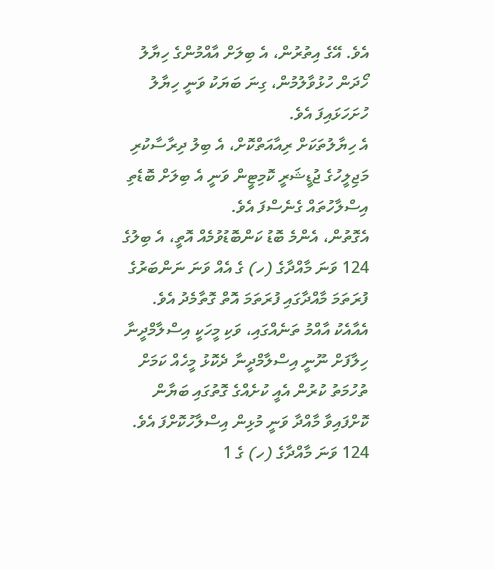އެވެ. އޭގެ އިތުރުން، އެ ބިލަށް އާއްމުންގެ ހިޔާލު ހޯދަން ހުޅުވާލުމުން، ގިނަ ބަޔަކު ވަނީ ހިޔާލު ހުށަހަޅައިފަ އެވެ.
އެ ހިޔާލުތަކަށް ރިއާއަތްކޮށް، އެ ބިލު ދިރާސާކުރި މަޖިލީހުގެ ޖުޑީޝަރީ ކޮމިޓީން ވަނީ އެ ބިލަށް ބޮޑެތި އިސްލާހުތައް ގެނެސްފަ އެވެ.
އެގޮތުން، އެންމެ ބޮޑު ކަންބޮޑުވުމެއް އޮތީ، އެ ބިލުގެ 124 ވަނަ މާއްދާގެ (ހ) ގެ އެއް ވަނަ ނަންބަރުގެ ފުރަތަމަ މާއްދާގައި ފުރަތަމަ އޮތް ގޮތާމެދު އެވެ.
އެއާއެކު އާއްމު ތަނެއްގައި، ވަކި މީހަކީ އިސްލާމްދީނާ ހިލާފަށް ނޫނީ އިސްލާމްދީނާ ދެކޮޅު މީހެއް ކަމަށް ތުހުމަތު ކުރުން އެއީ ކުށެއްގެ ގޮތުގައި ބަޔާން ކޮށްފައިވާ މާއްދާ ވަނީ މުޅިން އިސްލާހުކޮށްފަ އެވެ.
124 ވަނަ މާއްދާގެ (ހ) ގެ 1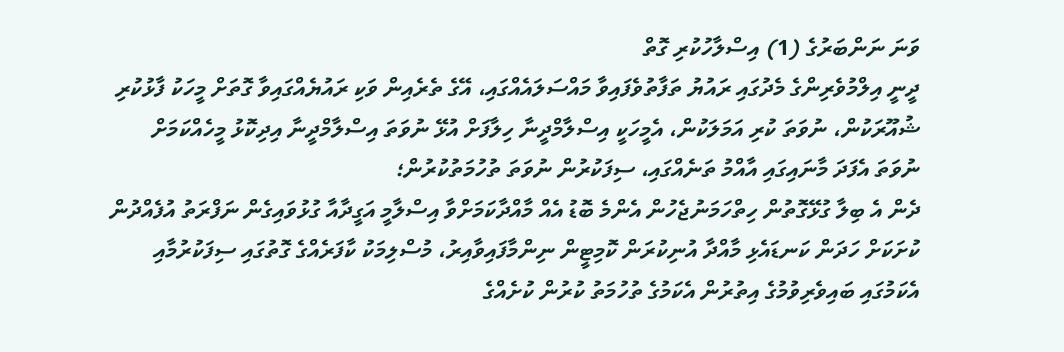ވަނަ ނަންބަރުގެ (1) އިސްލާހުކުރި ގޮތް
ދީނީ އިލްމުވެރިންގެ މެދުގައި ރައުޔު ތަފާތުވެފައިވާ މައްސަލައެއްގައި، އޭގެ ތެރެއިން ވަކި ރައުޔެއްގައިވާ ގޮތަށް މީހަކު ފާޅުކުރި ޝުއޫރަކުން، ނުވަތަ ކުރި އަމަލަކުން، އެމީހަކީ އިސްލާމްދީނާ ހިލާފަށް އުޅޭ ނުވަތަ އިސްލާމްދީނާ އިދިކޮޅު މީހެއްކަމަށް ނުވަތަ އެފަދަ މާނައިގައި އާއްމު ތަނެއްގައި، ސިފަކުރުން ނުވަތަ ތުހުމަތުކުރުން؛
ދެން އެ ބިލާ ގުޅޭގޮތުން ހިތްހަމަނުޖެހުން އެންމެ ބޮޑު އެއް މާއްދާކަމަށްވާ އިސްލާމީ އަގީދާއާ ގުޅުވައިގެން ނަފްރަތު އުފެއްދުން ކުށަކަށް ހަދަން ކަނޑައެޅި މާއްދާ އުނިކުރަން ކޮމިޓީން ނިންމާފައިވާއިރު، މުސްލިމަކު ކާފަރެއްގެ ގޮތުގައި ސިފަކުރުމާއި އެކަމުގައި ބައިވެރިވުމުގެ އިތުރުން އެކަމުގެ ތުހުމަތު ކުރުން ކުށެއްގެ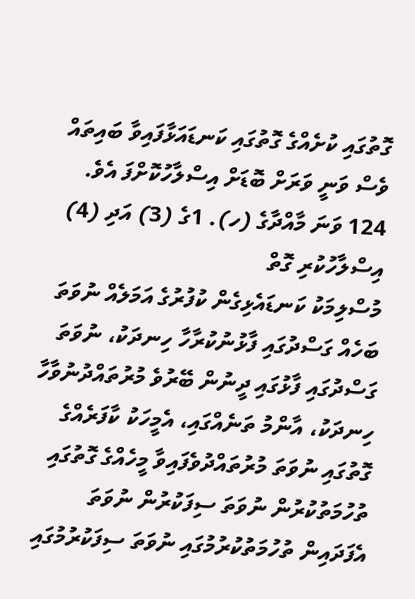ގޮތުގައި ކުށެއްގެ ގޮތުގައި ކަނޑައަޅާފައިވާ ބައިތައް ވެސް ވަނީ ވަރަށް ބޮޑަށް އިސްލާހުކޮށްފަ އެވެ.
124 ވަނަ މާއްދާގެ (ހ). 1ގެ (3) އަދި (4) އިސްލާހުކުރި ގޮތް
މުސްލިމަކު ކަނޑައެޅިގެން ކުފުރުގެ އަމަލެއް ނުވަތަ ބަހެއް ގަސްދުގައި ފާޅުނުކުރާހާ ހިނދަކު، ނުވަތަ ގަސްދުގައި ފާޅުގައި ދީނުން ބޭރުވެ މުރުތައްދުނުވާހާ ހިނދަކު، އާންމު ތަނެއްގައި، އެމީހަކު ކާފަރެއްގެ ގޮތުގައި ނުވަތަ މުރުތައްދުވެފައިވާ މީހެއްގެ ގޮތުގައި ތުހުމަތުކުރުން ނުވަތަ ސިފަކުރުން ނުވަތަ އެފަދައިން ތުހުމަތުކުރުމުގައި ނުވަތަ ސިފަކުރުމުގައި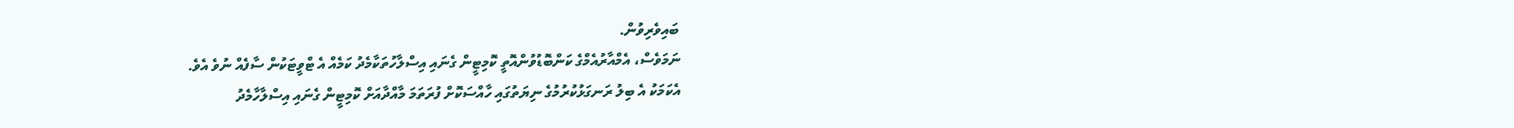ބައިވެރިވުން.
ނަމަވެސް، އެމްއާރުއެމްގެ ކަންބޮޑުވުންއޮތީ ކޮމިޓީން ގެނައި އިސްލާހުތަކާމެދު ކަމެއް އެ ޓްވީޓަކުން ސާފެއް ނުވެ އެވެ.
އެކަމަކު އެ ބިލު ރަނގަޅުކުރުމުގެ ނިޔަތުގައި ހާއްސަކޮށް ފުރަތަމަ މާއްދާއަށް ކޮމިޓީން ގެނައި އިސްލާހާމެދު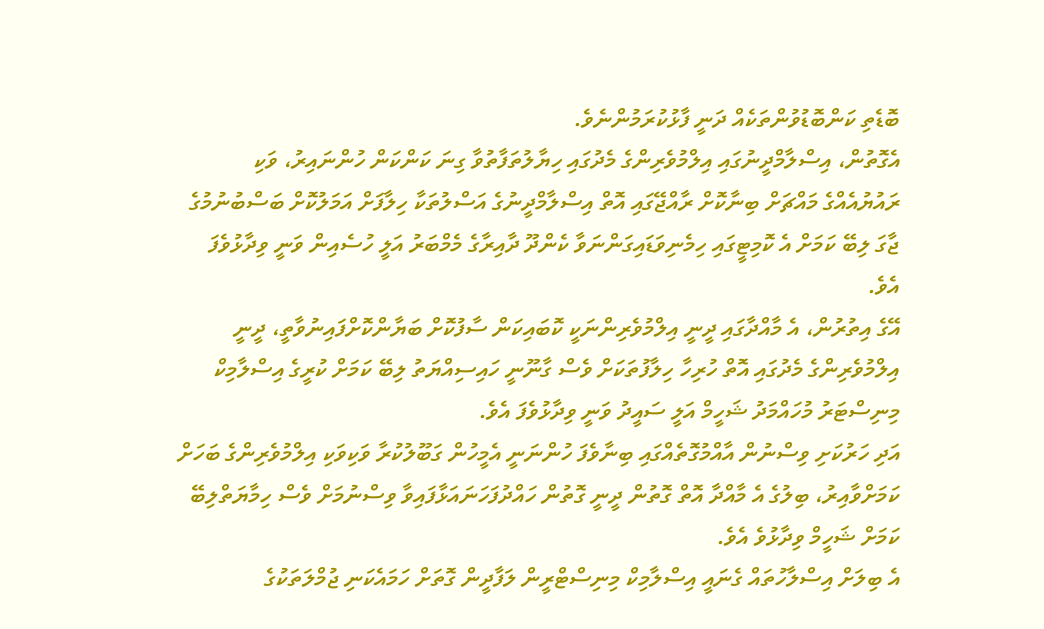ބޮޑެތި ކަންބޮޑުވުންތަކެއް ދަނީ ފާޅުކުރަމުންނެވެ.
އެގޮތުން، އިސްލާމްދީނުގައި އިލްމުވެރިންގެ މެދުގައި ހިޔާލުތަފާތުވާ ގިނަ ކަންކަން ހުންނައިރު، ވަކި ރައުޔުއެއްގެ މައްޗަށް ބިނާކޮށް ރާއްޖޭގައި އޮތް އިސްލާމްދީނުގެ އަސްލުތަކާ ހިލާފަށް އަމަލުކޮށް ބަސްބުނުމުގެ ޖާގަ ލިބޭ ކަމަށް އެ ކޮމިޓީގައި ހިމެނިވަޑައިގަންނަވާ ކެންދޫ ދާއިރާގެ މެމްބަރު އަލީ ހުސެއިން ވަނީ ވިދާޅުވެފަ އެވެ.
އޭގެ އިތުރުން، އެ މާއްދާގައި ދީނީ އިލްމުވެރިންނަކީ ކޮބައިކަން ސާފުކޮށް ބަޔާންކޮށްފައިނުވާތީ، ދީނީ އިލްމުވެރިންގެ މެދުގައި އޮތް ހުރިހާ ހިލާފުތަކަށް ވެސް ގާނޫނީ ހައިސިއްޔަތު ލިބޭ ކަމަށް ކުރީގެ އިސްލާމިކް މިނިސްޓަރު މުހައްމަދު ޝަހީމް އަލީ ސައީދު ވަނީ ވިދާޅުވެފަ އެވެ.
އަދި ހަރުކަށި ވިސްނުން އާއްމުގޮތެއްގައި ބިނާވެފަ ހުންނަނީ އެމީހުން ގަބޫލުކުރާ ވަކިވަކި އިލްމުވެރިންގެ ބަހަށް ކަމަށްވާއިރު، ބިލުގެ އެ މާއްދާ އޮތް ގޮތުން ދީނީ ގޮތުން ހައްދުފަހަނައަޅާފައިވާ ވިސްނުމަށް ވެސް ހިމާޔަތްލިބޭ ކަމަށް ޝަހީމް ވިދާޅުވެ އެވެ.
އެ ބިލަށް އިސްލާހުތައް ގެނައީ އިސްލާމިކް މިނިސްޓްރީން ލަފާދީން ގޮތަށް ހަމައެކަނި ޖުމްލަތަކުގެ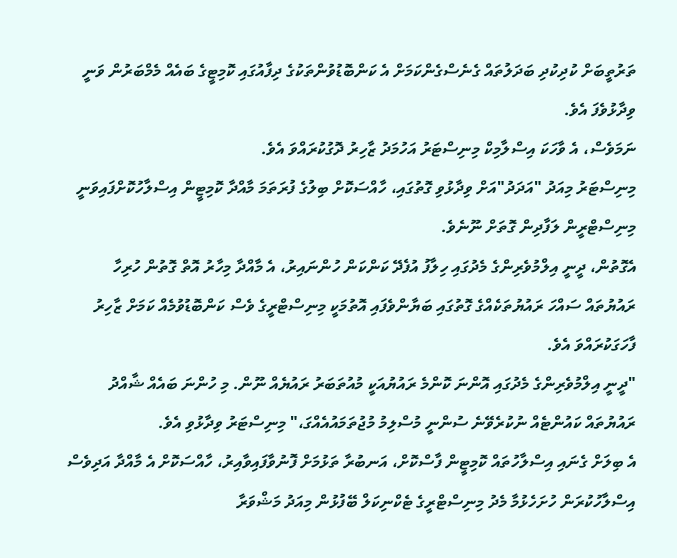ތަރުތީބަށް ކުދިކުދި ބަދަލުތައް ގެނެސްގެންކަމަށް އެ ކަންބޮޑުވުންތަކުގެ ދިފާއުގައި ކޮމިޓީގެ ބައެއް މެމްބަރުން ވަނީ ވިދާޅުވެފަ އެވެ.
ނަމަވެސް، އެ ވާހަކަ އިސްލާމިކް މިނިސްޓަރު އަހުމަދު ޒާހިރު ދޮގުކުރައްވަ އެވެ.
މިނިސްޓަރު މިއަދު "އަދަދު"އަށް ވިދާޅުވި ގޮތުގައި، ހާއްސަކޮށް ބިލުގެ ފުރަތަމަ މާއްދާ ކޮމިޓީން އިސްލާހުކޮށްފައިވަނީ މިނިސްޓްރީން ލަފާދިން ގޮތަށް ނޫނެވެ.
އެގޮތުން، ދީނީ އިލްމުވެރިންގެ މެދުގައި ހިލާފު އުފެދޭ ކަންކަން ހުންނައިރު، އެ މާއްދާ މިހާރު އޮތް ގޮތުން ހުރިހާ ރައުޔުތައް ސައްހަ ރައުޔުތަކެއްގެ ގޮތުގައި ބަޔާންވެފައި އޮތުމަކީ މިނިސްޓްރީގެ ވެސް ކަންބޮޑުވުމެއް ކަމަށް ޒާހިރު ފާހަގަކުރައްވަ އެވެ.
"ދީނީ އިލްމުވެރިންގެ މެދުގައި އޮންނަ ކޮންމެ ރައުޔުއަކީ މުއުތަބަރު ރައުޔެއް ނޫން. މި ހުންނަ ބައެއް ޝާއްދު ރައުޔުތައް ކައުންޓެއް ނުކުރެވޭނެ ސުންނީ މުސްލިމު މުޖުތަމައުއެއްގަ،" މިނިސްޓަރު ވިދާޅުވި އެވެ.
އެ ބިލަށް ގެނައި އިސްލާހުތައް ކޮމިޓީން ފާސްކޮށް، އަނބުރާ ތަޅުމަށް ފޮނުވާފައިވާއިރު، ހާއްސަކޮށް އެ މާއްދާ އަދިވެސް އިސްލާހުކުރަން ހުށަހެޅުމާ މެދު މިނިސްޓްރީގެ ޓެކްނިކަލް ބޭފުޅުން މިއަދު މަޝްވަރާ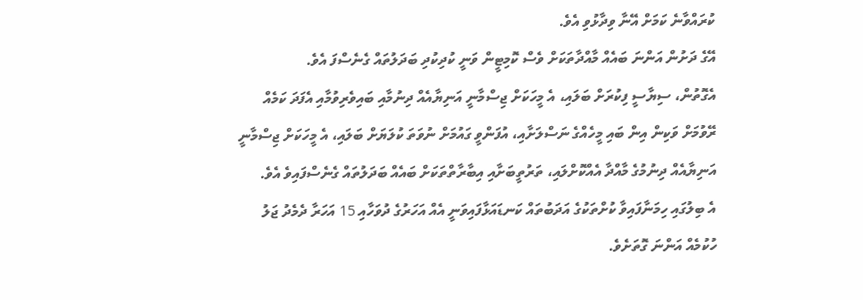ކުރައްވާނެ ކަމަށް އޭނާ ވިދާޅުވި އެވެ.
އޭގެ ދަށުން އަންނަ ބައެއް މާއްދާތަކަށް ވެސް ކޮމިޓީން ވަނީ ކުދިކުދި ބަދަލުތައް ގެނެސްފަ އެވެ.
އެގޮތުން، ސިޔާސީ ފިކުރަށް ބަލައި، އެ މީހަކަށް ޖިސްމާނީ އަނިޔާއެއް ދިނުމާއި ބައިވެރިވުމާއި އެފަދަ ކަމެއް ރޭވުމަށް ވަކިން އިން ބައި މީހެއްގެ ނަސްލަށާއި، އުފަންވީ ގައުމަށް ނުވަތަ ކުލަޔަށް ބަލައި، އެ މީހަކަށް ޖިސްމާނީ އަނިޔާއެއް ދިނުމުގެ މާއްދާ އެއްކޮށްލައި، ތަރުތީބަށާއި އިބާރާތްތަކަށް ބައެއް ބަދަލުތައް ގެނެސްފައިވެ އެވެ.
އެ ބިލުގައި ހިމަނާފައިވާ ކުށްތަކުގެ އަދަބުތައް ކަނޑައަޅާފައިވަނީ އެއް އަހަރުގެ ދުވަހާއި 15 އަހަރާ ދެމެދު ޖަލު ހުކުމެއް އަންނަ ގޮތަށެވެ.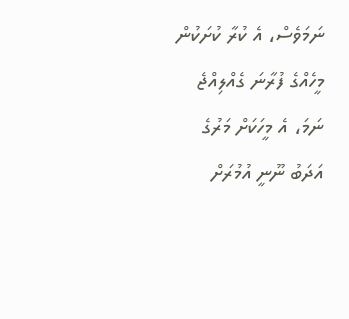ނަމަވެސް، އެ ކުރާ ކުށަކުން މީހެއްގެ ފުރާނަ ގެއްލިއްޖެ ނަމަ، އެ މީހަކަށް މަރުގެ އަދަބު ނޫނީ އުމުރަށް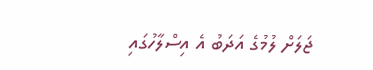ޖަލަށް ލުމުގެ އަދަބު އެ އިސްލާހުގައި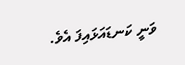ވަނީ ކަނޑައަޅައިފަ އެވެ.